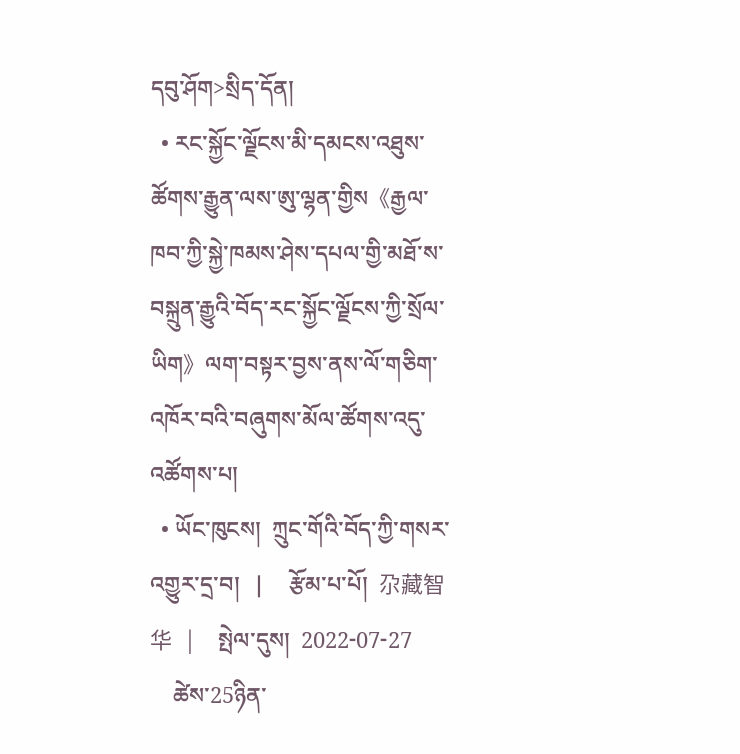དབུ་ཤོག>སྲིད་དོན།
  • རང་སྐྱོང་ལྗོངས་མི་དམངས་འཐུས་ཚོགས་རྒྱུན་ལས་ཨུ་ལྷན་གྱིས《རྒྱལ་ཁབ་ཀྱི་སྐྱེ་ཁམས་ཤེས་དཔལ་གྱི་མཐོ་ས་བསྐྲུན་རྒྱུའི་བོད་རང་སྐྱོང་ལྗོངས་ཀྱི་སྲོལ་ཡིག》ལག་བསྟར་བྱས་ནས་ལོ་གཅིག་འཁོར་བའི་བཞུགས་མོལ་ཚོགས་འདུ་འཚོགས་པ།
  • ཡོང་ཁུངས།  ཀྲུང་གོའི་བོད་ཀྱི་གསར་འགྱུར་དྲ་བ།   |     རྩོམ་པ་པོ།  尕藏智华   |     སྤེལ་དུས།  2022-07-27
    ཚེས་25ཉིན་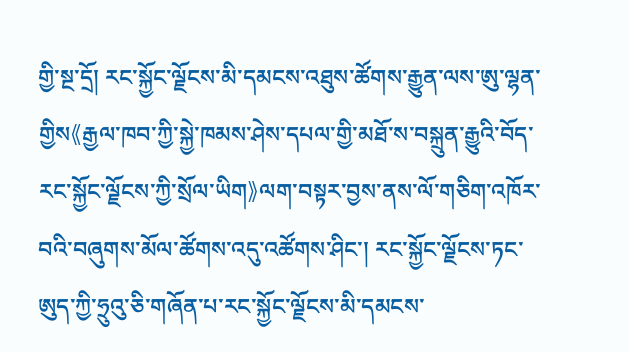གྱི་སྔ་དྲོ། རང་སྐྱོང་ལྗོངས་མི་དམངས་འཐུས་ཚོགས་རྒྱུན་ལས་ཨུ་ལྷན་གྱིས《རྒྱལ་ཁབ་ཀྱི་སྐྱེ་ཁམས་ཤེས་དཔལ་གྱི་མཐོ་ས་བསྐྲུན་རྒྱུའི་བོད་རང་སྐྱོང་ལྗོངས་ཀྱི་སྲོལ་ཡིག》ལག་བསྟར་བྱས་ནས་ལོ་གཅིག་འཁོར་བའི་བཞུགས་མོལ་ཚོགས་འདུ་འཚོགས་ཤིང་། རང་སྐྱོང་ལྗོངས་ཏང་ཨུད་ཀྱི་ཧྲུའུ་ཅི་གཞོན་པ་རང་སྐྱོང་ལྗོངས་མི་དམངས་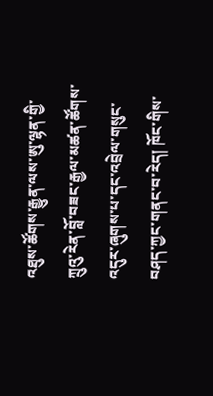འཐུས་ཚོགས་རྒྱུན་ལས་ཨུ་ལྷན་གྱི་ཀྲུའུ་རེན་བློ་བཟང་རྒྱལ་མཚན་ཚོགས་འདུར་ཞུགས་པ་དང་འབྲེལ་གསུང་བཤད་ཀྱང་གནང་བ་རེད། ཁོང་གིས་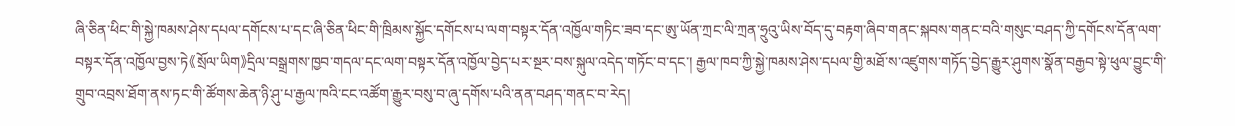ཞི་ཅིན་ཕིང་གི་སྐྱེ་ཁམས་ཤེས་དཔལ་དགོངས་པ་དང་ཞི་ཅིན་ཕིང་གི་ཁྲིམས་སྐྱོང་དགོངས་པ་ལག་བསྟར་དོན་འཁྱོལ་གཏིང་ཟབ་དང་ཨུ་ཡོན་ཀྲང་ལི་ཀྲན་ཧྲུའུ་ཡིས་བོད་དུ་བརྟག་ཞིབ་གནང་སྐབས་གནང་བའི་གསུང་བཤད་ཀྱི་དགོངས་དོན་ལག་བསྟར་དོན་འཁྱོལ་བྱས་ཏེ《སྲོལ་ཡིག》དྲིལ་བསྒྲགས་ཁྱབ་གདལ་དང་ལག་བསྟར་དོན་འཁྱོལ་བྱེད་པར་སྔར་བས་སྐུལ་འདེད་གཏོང་བ་དང་། རྒྱལ་ཁབ་ཀྱི་སྐྱེ་ཁམས་ཤེས་དཔལ་གྱི་མཐོ་ས་འཛུགས་གཏོད་བྱེད་རྒྱུར་ཤུགས་སྣོན་བརྒྱབ་སྟེ་ཕུལ་བྱུང་གི་གྲུབ་འབྲས་ཐོག་ནས་ཏང་གི་ཚོགས་ཆེན་ཉི་ཤུ་པ་རྒྱལ་ཁའི་ངང་འཚོག་རྒྱུར་བསུ་བ་ཞུ་དགོས་པའི་ནན་བཤད་གནང་བ་རེད།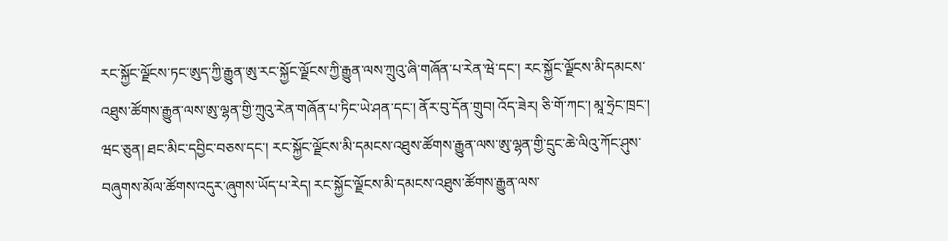རང་སྐྱོང་ལྗོངས་ཏང་ཨུད་ཀྱི་རྒྱུན་ཨུ་རང་སྐྱོང་ལྗོངས་ཀྱི་རྒྱུན་ལས་ཀྲུའུ་ཞི་གཞོན་པ་རེན་ཝེ་དང་། རང་སྐྱོང་ལྗོངས་མི་དམངས་འཐུས་ཚོགས་རྒྱུན་ལས་ཨུ་ལྷན་གྱི་ཀྲུའུ་རེན་གཞོན་པ་ཏིང་ཡེ་ཤན་དང་། ནོར་བུ་དོན་གྲུབ། འོད་ཟེར། ཅི་གོ་ཀང་། མཱ་ཧྲེང་ཁྲང་། ཝང་ཅུན། ཐང་མིང་དབྱིང་བཅས་དང་། རང་སྐྱོང་ལྗོངས་མི་དམངས་འཐུས་ཚོགས་རྒྱུན་ལས་ཨུ་ལྷན་གྱི་དྲུང་ཆེ་ལིའུ་ཀོང་ཤུས་བཞུགས་མོལ་ཚོགས་འདུར་ཞུགས་ཡོད་པ་རེད། རང་སྐྱོང་ལྗོངས་མི་དམངས་འཐུས་ཚོགས་རྒྱུན་ལས་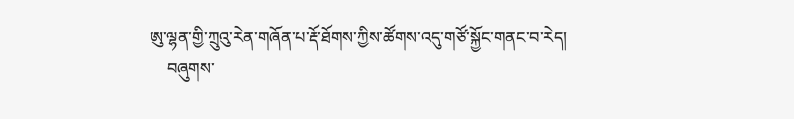ཨུ་ལྷན་གྱི་ཀྲུའུ་རེན་གཞོན་པ་རྡོ་ཐོགས་ཀྱིས་ཚོགས་འདུ་གཙོ་སྐྱོང་གནང་བ་རེད།
    བཞུགས་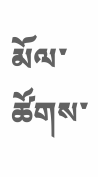མོལ་ཚོགས་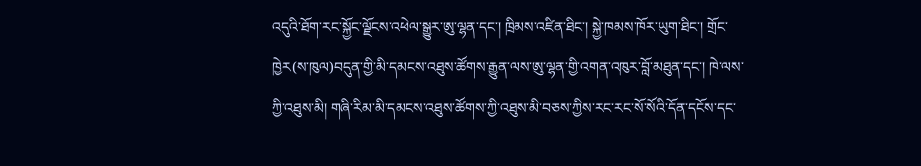འདུའི་ཐོག་རང་སྐྱོང་ལྗོངས་འཕེལ་སྒྱུར་ཨུ་ལྷན་དང་། ཁྲིམས་འཛིན་ཐིང་། སྐྱེ་ཁམས་ཁོར་ཡུག་ཐིང་། གྲོང་ཁྱེར(ས་ཁུལ)བདུན་གྱི་མི་དམངས་འཐུས་ཚོགས་རྒྱུན་ལས་ཨུ་ལྷན་གྱི་འགན་འཁུར་བློ་མཐུན་དང་། ཁེ་ལས་ཀྱི་འཐུས་མི། གཞི་རིམ་མི་དམངས་འཐུས་ཚོགས་ཀྱི་འཐུས་མི་བཅས་ཀྱིས་རང་རང་སོ་སོའི་དོན་དངོས་དང་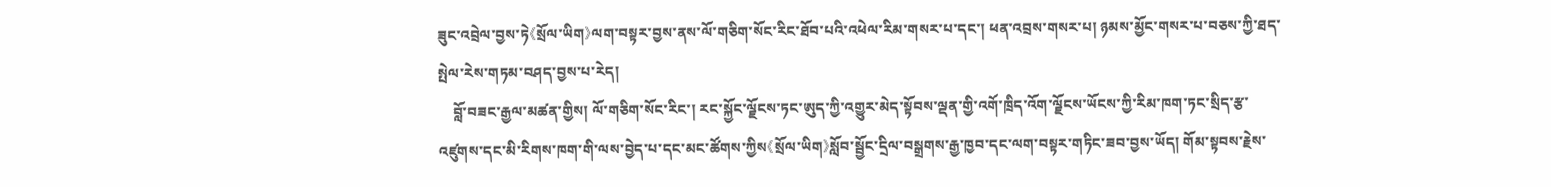ཟུང་འབྲེལ་བྱས་ཏེ《སྲོལ་ཡིག》ལག་བསྟར་བྱས་ནས་ལོ་གཅིག་སོང་རིང་ཐོབ་པའི་འཕེལ་རིམ་གསར་པ་དང་། ཕན་འབྲས་གསར་པ། ཉམས་མྱོང་གསར་པ་བཅས་ཀྱི་ཐད་སྤེལ་རེས་གཏམ་བཤད་བྱས་པ་རེད།
    བློ་བཟང་རྒྱལ་མཚན་གྱིས། ལོ་གཅིག་སོང་རིང་། རང་སྐྱོང་ལྗོངས་ཏང་ཨུད་ཀྱི་འགྱུར་མེད་སྟོབས་ལྡན་གྱི་འགོ་ཁྲིད་འོག་ལྗོངས་ཡོངས་ཀྱི་རིམ་ཁག་ཏང་སྲིད་རྩ་འཛུགས་དང་མི་རིགས་ཁག་གི་ལས་བྱེད་པ་དང་མང་ཚོགས་ཀྱིས《སྲོལ་ཡིག》སློབ་སྦྱོང་དྲིལ་བསྒྲགས་རྒྱ་ཁྱབ་དང་ལག་བསྟར་གཏིང་ཟབ་བྱས་ཡོད། གོམ་སྟབས་རྗེས་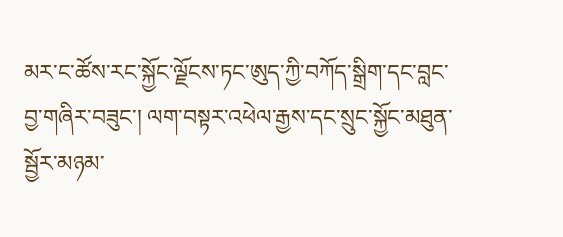མར་ང་ཚོས་རང་སྐྱོང་ལྗོངས་ཏང་ཨུད་ཀྱི་བཀོད་སྒྲིག་དང་བླང་བྱ་གཞིར་བཟུང་། ལག་བསྟར་འཕེལ་རྒྱས་དང་སྲུང་སྐྱོང་མཐུན་སྦྱོར་མཉམ་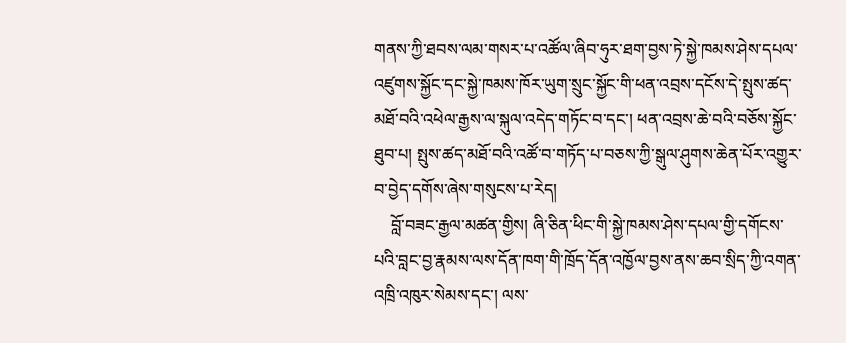གནས་ཀྱི་ཐབས་ལམ་གསར་པ་འཚོལ་ཞིབ་ཧུར་ཐག་བྱས་ཏེ་སྐྱེ་ཁམས་ཤེས་དཔལ་འཛུགས་སྐྱོང་དང་སྐྱེ་ཁམས་ཁོར་ཡུག་སྲུང་སྐྱོང་གི་ཕན་འབྲས་དངོས་དེ་སྤུས་ཚད་མཐོ་བའི་འཕེལ་རྒྱས་ལ་སྐུལ་འདེད་གཏོང་བ་དང་། ཕན་འབྲས་ཆེ་བའི་བཅོས་སྐྱོང་ཐུབ་པ། སྤུས་ཚད་མཐོ་བའི་འཚོ་བ་གཏོད་པ་བཅས་ཀྱི་སྒུལ་ཤུགས་ཆེན་པོར་འགྱུར་བ་བྱེད་དགོས་ཞེས་གསུངས་པ་རེད།
    བློ་བཟང་རྒྱལ་མཚན་གྱིས། ཞི་ཅིན་ཕིང་གི་སྐྱེ་ཁམས་ཤེས་དཔལ་གྱི་དགོངས་པའི་བླང་བྱ་རྣམས་ལས་དོན་ཁག་གི་ཁྲོད་དོན་འཁྱོལ་བྱས་ནས་ཆབ་སྲིད་ཀྱི་འགན་འཁྲི་འཁུར་སེམས་དང་། ལས་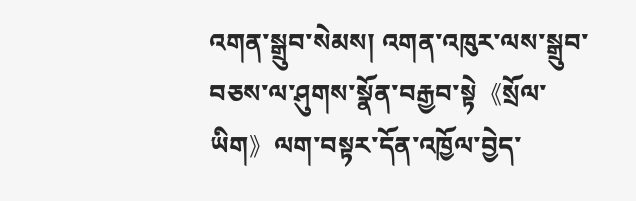འགན་སྒྲུབ་སེམས། འགན་འཁུར་ལས་སྒྲུབ་བཅས་ལ་ཤུགས་སྣོན་བརྒྱབ་སྟེ《སྲོལ་ཡིག》ལག་བསྟར་དོན་འཁྱོལ་བྱེད་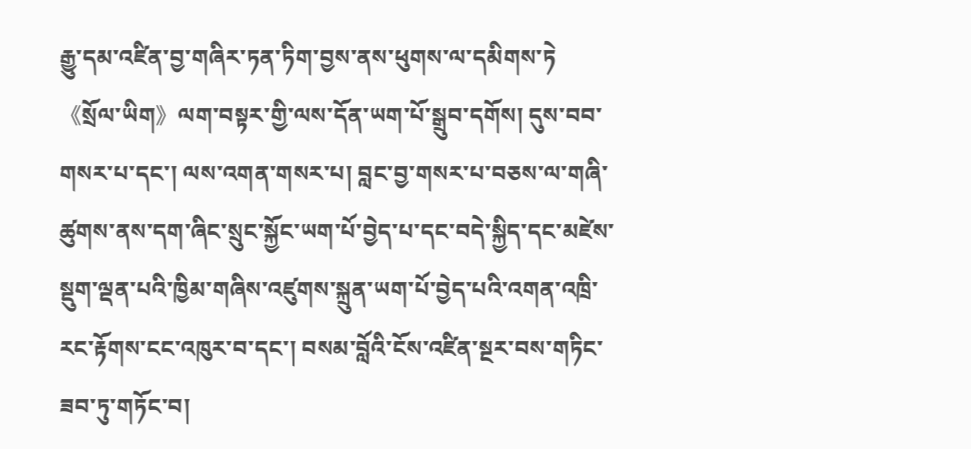རྒྱུ་དམ་འཛིན་བྱ་གཞིར་ཏན་ཏིག་བྱས་ནས་ཕུགས་ལ་དམིགས་ཏེ《སྲོལ་ཡིག》ལག་བསྟར་གྱི་ལས་དོན་ཡག་པོ་སྒྲུབ་དགོས། དུས་བབ་གསར་པ་དང་། ལས་འགན་གསར་པ། བླང་བྱ་གསར་པ་བཅས་ལ་གཞི་ཚུགས་ནས་དག་ཞིང་སྲུང་སྐྱོང་ཡག་པོ་བྱེད་པ་དང་བདེ་སྐྱིད་དང་མཛེས་སྡུག་ལྡན་པའི་ཁྱིམ་གཞིས་འཛུགས་སྐྲུན་ཡག་པོ་བྱེད་པའི་འགན་འཁྲི་རང་རྟོགས་ངང་འཁུར་བ་དང་། བསམ་བློའི་ངོས་འཛིན་སྔར་བས་གཏིང་ཟབ་ཏུ་གཏོང་བ།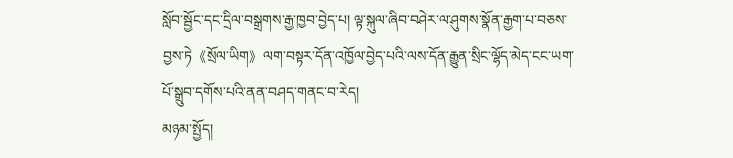སློབ་སྦྱོང་དང་དྲིལ་བསྒྲགས་རྒྱ་ཁྱབ་བྱེད་པ། ལྟ་སྐུལ་ཞིབ་བཤེར་ལ་ཤུགས་སྣོན་རྒྱག་པ་བཅས་བྱས་ཏེ《སྲོལ་ཡིག》ལག་བསྟར་དོན་འཁྱོལ་བྱེད་པའི་ལས་དོན་རྒྱུན་སྲིང་ལྷོད་མེད་ངང་ཡག་པོ་སྒྲུབ་དགོས་པའི་ནན་བཤད་གནང་བ་རེད།
མཉམ་སྤྱོད།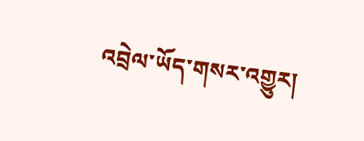འབྲེལ་ཡོད་གསར་འགྱུར།